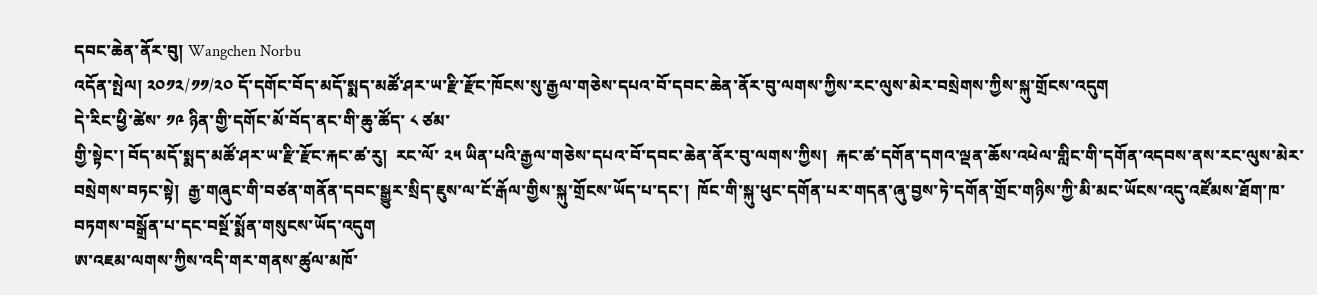དབང་ཆེན་ནོར་བུ། Wangchen Norbu
འདོན་སྤེལ། ༢༠༡༢/༡༡/༢༠ དོ་དགོང་བོད་མདོ་སྨད་མཚོ་ཤར་ཡ་རྫི་རྫོང་ཁོངས་སུ་རྒྱལ་གཅེས་དཔའ་བོ་དབང་ཆེན་ནོར་བུ་ལགས་ཀྱིས་རང་ལུས་མེར་བསྲེགས་ཀྱིས་སྐུ་གྲོངས་འདུག
དེ་རིང་ཕྱི་ཚེས་ ༡༩ ཉིན་གྱི་དགོང་མོ་བོད་ནང་གི་ཆུ་ཚོད་ ༨ ཙམ་
གྱི་སྟེང་། བོད་མདོ་སྨད་མཚོ་ཤར་ཡ་རྫི་རྫོང་རྐང་ཚ་རུ།  རང་ལོ་ ༢༥ ཡིན་པའི་རྒྱལ་གཅེས་དཔའ་བོ་དབང་ཆེན་ནོར་བུ་ལགས་ཀྱིས།  རྐང་ཚ་དགོན་དགའ་ལྡན་ཆོས་འཕེལ་གླིང་གི་དགོན་འདབས་ནས་རང་ལུས་མེར་བསྲེགས་བཏང་སྟེ།  རྒྱ་གཞུང་གི་བཙན་གནོན་དབང་སྒྱུར་སྲིད་ཇུས་ལ་ངོ་རྒོལ་གྱིས་སྐུ་གྲོངས་ཡོད་པ་དང་།  ཁོང་གི་སྐུ་ཕུང་དགོན་པར་གདན་ཞུ་བྱས་ཏེ་དགོན་གྲོང་གཉིས་ཀྱི་མི་མང་ཡོངས་འདུ་འཛོམས་ཐོག་ཁ་བཏགས་བསྒྲོན་པ་དང་བསྔོ་སྨོན་གསུངས་ཡོད་འདུག
ཨ་འཇམ་ལགས་ཀྱིས་འདི་གར་གནས་ཚུལ་མཁོ་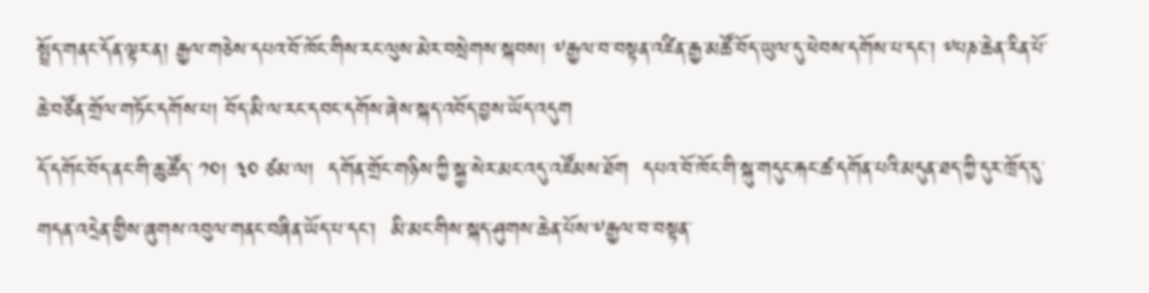སྤྲོད་གནང་དོན་ལྟར་ན། རྒྱལ་གཅེས་དཔའ་བོ་ཁོང་གིས་རང་ལུས་མེར་བསྲེགས་སྐབས། ༸རྒྱལ་བ་བསྟན་འཛིན་རྒྱ་མཚོ་བོད་ཡུལ་དུ་ཕེབས་དགོས་པ་དང་། ༸པཎ་ཆེན་རིན་པོ་ཆེ་བཙོན་གྲོལ་གཏོང་དགོས་པ། བོད་མི་ལ་རང་དབང་དགོས་ཞེས་སྐད་འབོད་བྱས་ཡོད་འདུག
དོ་དགོང་བོད་ནང་གི་ཆུ་ཚོད་ ༡༠། ༣༠ ཙམ་ལ།  དགོན་གྲོང་གཉིས་ཀྱི་སྐྱ་སེར་མང་འདུ་འཛོམས་ཐོག  དཔའ་བོ་ཁོང་གི་སྐུ་གདུང་རྐང་ཚ་དགོན་པའི་མདུན་ཐད་ཀྱི་དུར་ཁྲོད་དུ་གདན་འདྲེན་གྱིས་ཞུགས་འབུལ་གནང་བཞིན་ཡོད་པ་དང་།  མི་མང་གིས་སྐད་ཤུགས་ཆེན་པོས་༸རྒྱལ་བ་བསྟན་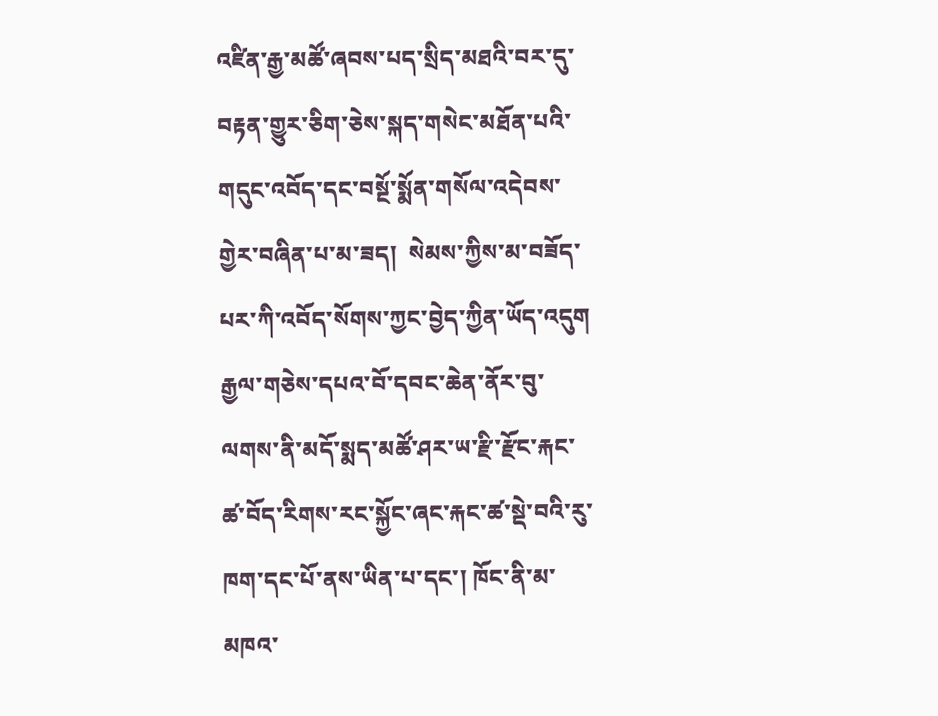འཛིན་རྒྱ་མཚོ་ཞབས་པད་སྲིད་མཐའི་བར་དུ་བརྟན་གྱུར་ཅིག་ཅེས་སྐད་གསེང་མཐོན་པའི་གདུང་འབོད་དང་བསྔོ་སྨོན་གསོལ་འདེབས་གྱེར་བཞིན་པ་མ་ཟད།  སེམས་ཀྱིས་མ་བཟོད་པར་ཀི་འབོད་སོགས་ཀྱང་བྱེད་ཀྱིན་ཡོད་འདུག
རྒྱལ་གཅེས་དཔའ་བོ་དབང་ཆེན་ནོར་བུ་ལགས་ནི་མདོ་སྨད་མཚོ་ཤར་ཡ་རྫི་རྫོང་རྐང་ཚ་བོད་རིགས་རང་སྐྱོང་ཞང་རྐང་ཚ་སྡེ་བའི་རུ་ཁག་དང་པོ་ནས་ཡིན་པ་དང་། ཁོང་ནི་མ་མཁའ་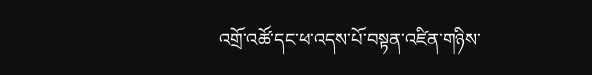འགྲོ་འཚོ་དང་ཕ་འདས་པོ་བསྟན་འཛིན་གཉིས་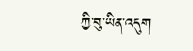ཀྱི་བུ་ཡིན་འདུག